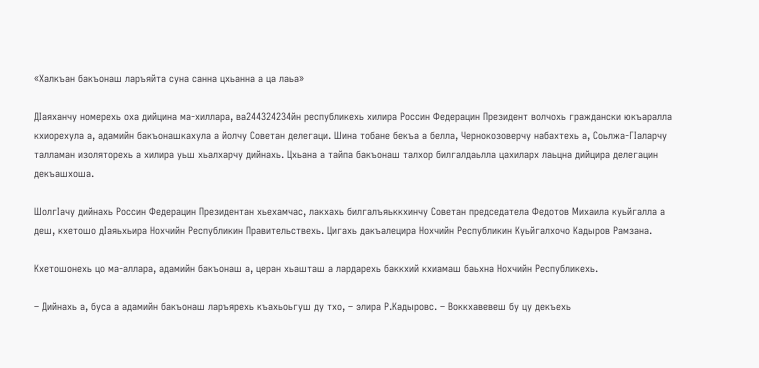«Халкъан бакъонаш ларъяйта суна санна цхьанна а ца лаьа»

ДIаяханчу номерехь оха дийцина ма-хиллара, ва244324234йн республикехь хилира Россин Федерацин Президент волчохь граждански юкъаралла кхиорехула а, адамийн бакъонашкахула а йолчу Советан делегаци. Шина тобане бекъа а белла, Чернокозоверчу набахтехь а, Соьлжа-ГIаларчу талламан изоляторехь а хилира уьш хьалхарчу дийнахь. Цхьана а тайпа бакъонаш талхор билгалдаьлла цахиларх лаьцна дийцира делегацин декъашхоша.

ШолгIачу дийнахь Россин Федерацин Президентан хьехамчас, лакхахь билгалъяьккхинчу Советан председатела Федотов Михаила куьйгалла а деш, кхетошо дIаяьхьира Нохчийн Республикин Правительствехь. Цигахь дакъалецира Нохчийн Республикин Куьйгалхочо Кадыров Рамзана.

Кхетошонехь цо ма-аллара, адамийн бакъонаш а, церан хьашташ а лардарехь баккхий кхиамаш баьхна Нохчийн Республикехь.

– Дийнахь а, буса а адамийн бакъонаш ларъярехь къахьоьгуш ду тхо, – элира Р.Кадыровс. – Воккхавевеш бу цу декъехь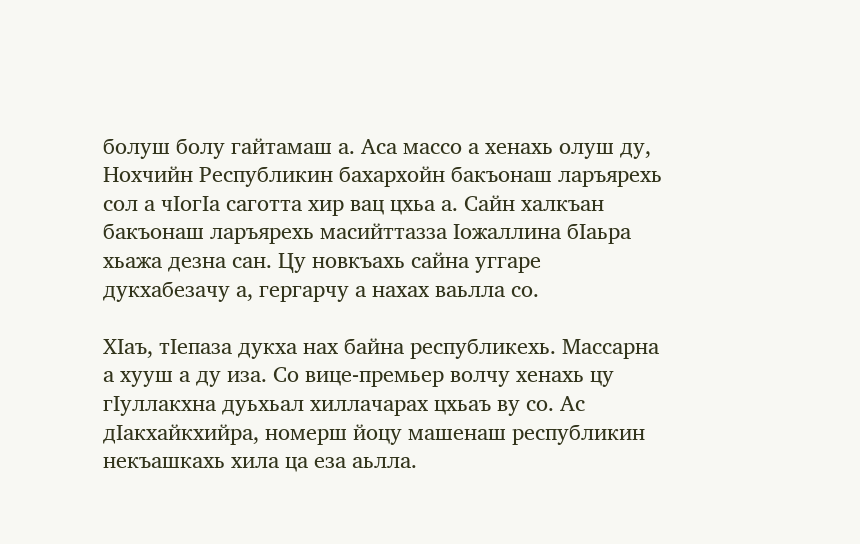болуш болу гайтамаш а. Аса массо а хенахь олуш ду, Нохчийн Республикин бахархойн бакъонаш ларъярехь сол а чIогIа саготта хир вац цхьа а. Сайн халкъан бакъонаш ларъярехь масийттазза Iожаллина бIаьра хьажа дезна сан. Цу новкъахь сайна уггаре дукхабезачу а, гергарчу а нахах ваьлла со.

ХIаъ, тIепаза дукха нах байна республикехь. Массарна а хууш а ду иза. Со вице-премьер волчу хенахь цу гIуллакхна дуьхьал хиллачарах цхьаъ ву со. Ас дIакхайкхийра, номерш йоцу машенаш республикин некъашкахь хила ца еза аьлла.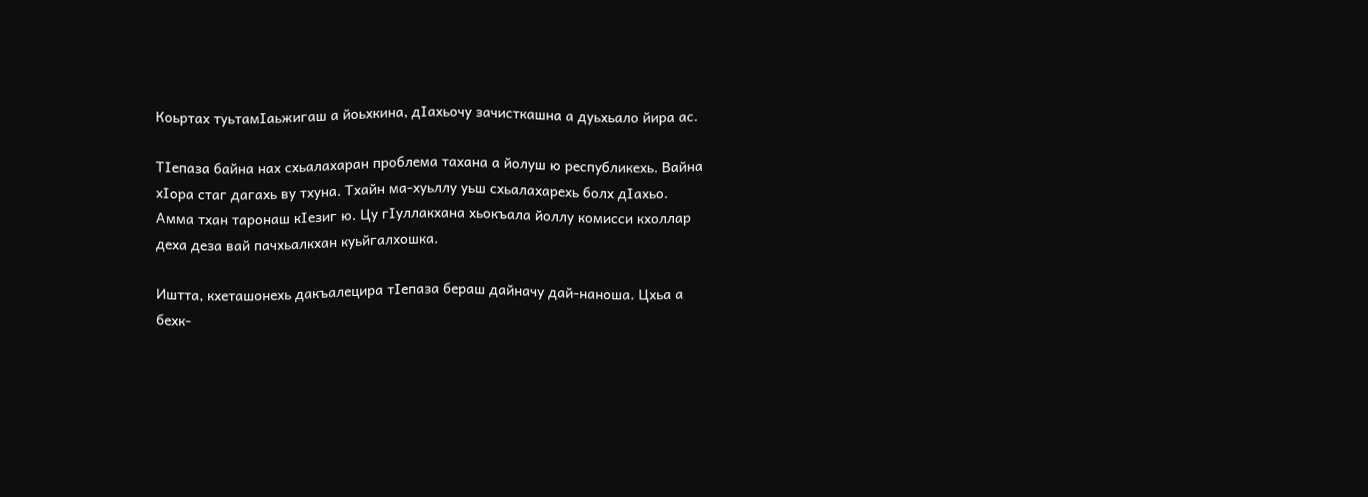Коьртах туьтамIаьжигаш а йоьхкина, дIахьочу зачисткашна а дуьхьало йира ас.

ТIепаза байна нах схьалахаран проблема тахана а йолуш ю республикехь. Вайна хIора стаг дагахь ву тхуна. Тхайн ма-хуьллу уьш схьалахарехь болх дIахьо. Амма тхан таронаш кIезиг ю. Цу гIуллакхана хьокъала йоллу комисси кхоллар деха деза вай пачхьалкхан куьйгалхошка.

Иштта, кхеташонехь дакъалецира тIепаза бераш дайначу дай-наноша. Цхьа а бехк-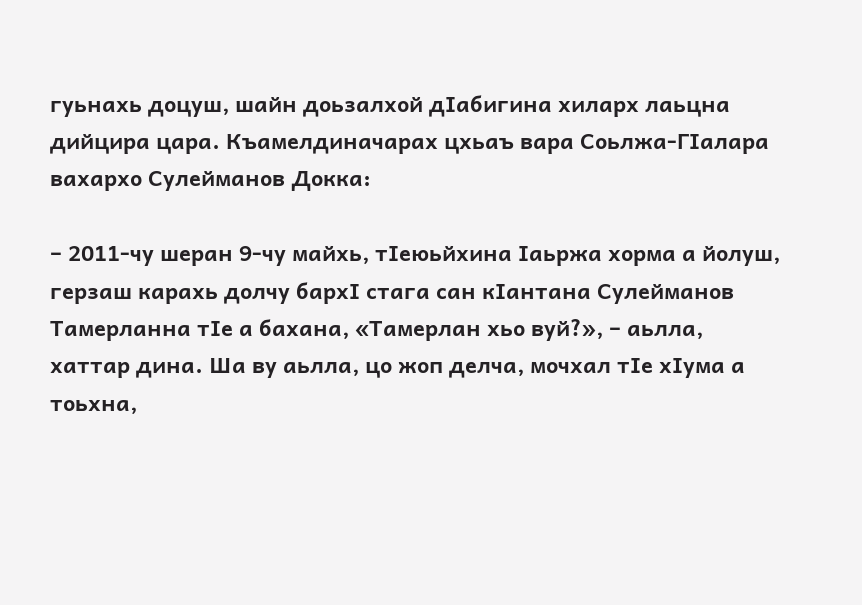гуьнахь доцуш, шайн доьзалхой дIабигина хиларх лаьцна дийцира цара. Къамелдиначарах цхьаъ вара Соьлжа-ГIалара вахархо Сулейманов Докка:

– 2011-чу шеран 9-чу майхь, тIеюьйхина Iаьржа хорма а йолуш, герзаш карахь долчу бархI стага сан кIантана Сулейманов Тамерланна тIе а бахана, «Тамерлан хьо вуй?», – аьлла, хаттар дина. Ша ву аьлла, цо жоп делча, мочхал тIе хIума а тоьхна,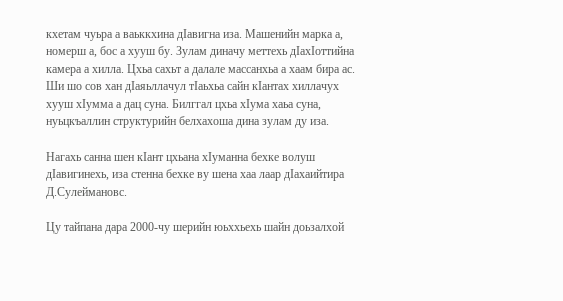кхетам чуьра а ваьккхина дIавигна иза. Машенийн марка а, номерш а, бос а хууш бу. Зулам диначу меттехь дIахIоттийна камера а хилла. Цхьа сахьт а далале массанхьа а хаам бира ас. Ши шо сов хан дIаяьллачул тIаьхьа сайн кIантах хиллачух хууш хIумма а дац суна. Билггал цхьа хIума хаьа суна, нуьцкъаллин структурийн белхахоша дина зулам ду иза.

Нагахь санна шен кIант цхьана хIуманна бехке волуш дIавигинехь, иза стенна бехке ву шена хаа лаар дIахаийтира Д.Сулеймановс.

Цу тайпана дара 2000-чу шерийн юьххьехь шайн доьзалхой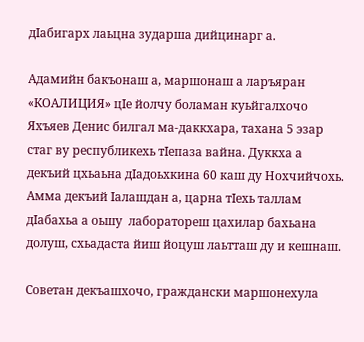дIабигарх лаьцна зударша дийцинарг а.

Адамийн бакъонаш а, маршонаш а ларъяран «КОАЛИЦИЯ» цIе йолчу боламан куьйгалхочо Яхъяев Денис билгал ма-даккхара, тахана 5 эзар стаг ву республикехь тIепаза вайна. Дуккха а декъий цхьаьна дIадоьхкина 60 каш ду Нохчийчохь. Амма декъий Iалашдан а, царна тIехь таллам дIабахьа а оьшу  лаборатореш цахилар бахьана долуш, схьадаста йиш йоцуш лаьтташ ду и кешнаш.

Советан декъашхочо, граждански маршонехула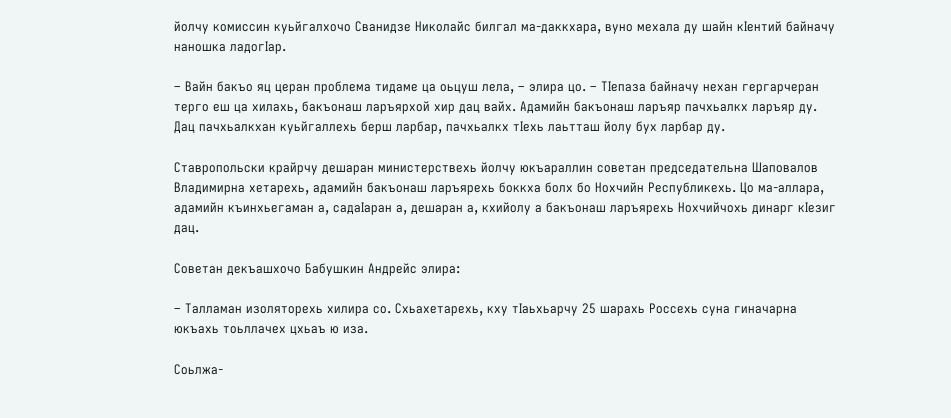йолчу комиссин куьйгалхочо Сванидзе Николайс билгал ма-даккхара, вуно мехала ду шайн кIентий байначу наношка ладогIар.

– Вайн бакъо яц церан проблема тидаме ца оьцуш лела, – элира цо. – ТIепаза байначу нехан гергарчеран терго еш ца хилахь, бакъонаш ларъярхой хир дац вайх. Адамийн бакъонаш ларъяр пачхьалкх ларъяр ду. Дац пачхьалкхан куьйгаллехь берш ларбар, пачхьалкх тIехь лаьтташ йолу бух ларбар ду.

Ставропольски крайрчу дешаран министерствехь йолчу юкъараллин советан председательна Шаповалов Владимирна хетарехь, адамийн бакъонаш ларъярехь боккха болх бо Нохчийн Республикехь. Цо ма-аллара, адамийн къинхьегаман а, садаIаран а, дешаран а, кхийолу а бакъонаш ларъярехь Нохчийчохь динарг кIезиг дац.

Советан декъашхочо Бабушкин Андрейс элира:

– Талламан изоляторехь хилира со. Схьахетарехь, кху тIаьхьарчу 25 шарахь Россехь суна гиначарна юкъахь тоьллачех цхьаъ ю иза.

Соьлжа-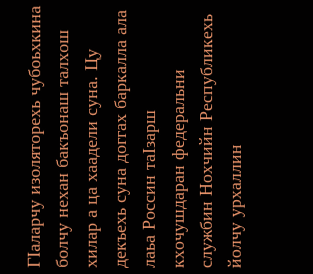ГIаларчу изоляторехь чубоьхкина болчу нехан бакъонаш талхош хилар а ца хаадели суна. Цу декъехь суна доггах баркалла ала лаьа Россин таIзарш кхочушдаран федеральни службин Нохчийн Республикехь йолчу урхаллин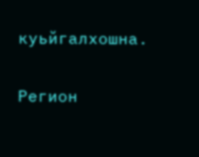куьйгалхошна.

Регион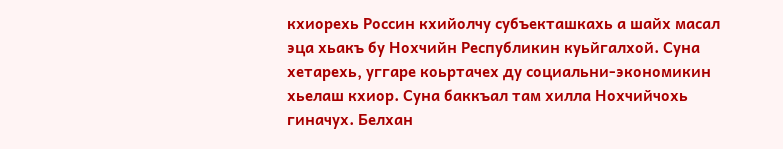кхиорехь Россин кхийолчу субъекташкахь а шайх масал эца хьакъ бу Нохчийн Республикин куьйгалхой. Суна хетарехь, уггаре коьртачех ду социальни-экономикин хьелаш кхиор. Суна баккъал там хилла Нохчийчохь гиначух. Белхан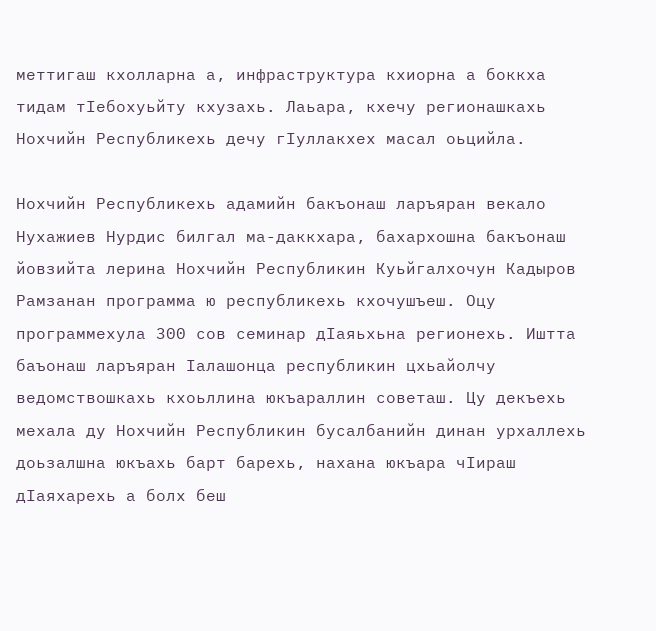меттигаш кхолларна а, инфраструктура кхиорна а боккха тидам тIебохуьйту кхузахь. Лаьара, кхечу регионашкахь Нохчийн Республикехь дечу гIуллакхех масал оьцийла.

Нохчийн Республикехь адамийн бакъонаш ларъяран векало Нухажиев Нурдис билгал ма-даккхара, бахархошна бакъонаш йовзийта лерина Нохчийн Республикин Куьйгалхочун Кадыров Рамзанан программа ю республикехь кхочушъеш. Оцу программехула 300 сов семинар дIаяьхьна регионехь. Иштта баъонаш ларъяран Iалашонца республикин цхьайолчу ведомствошкахь кхоьллина юкъараллин советаш. Цу декъехь мехала ду Нохчийн Республикин бусалбанийн динан урхаллехь доьзалшна юкъахь барт барехь, нахана юкъара чIираш дIаяхарехь а болх беш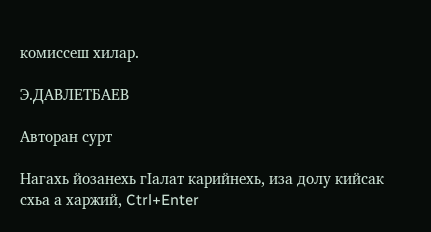комиссеш хилар.

Э.ДАВЛЕТБАЕВ

Авторан сурт

Нагахь йозанехь гIалат карийнехь, иза долу кийсак схьа а харжий, Ctrl+Enter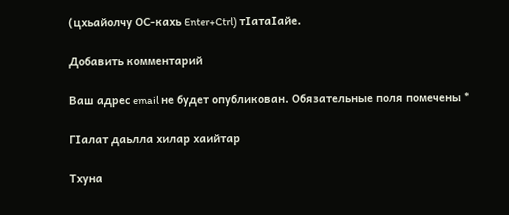(цхьайолчу ОС-кахь Enter+Ctrl) тIатаIайе.

Добавить комментарий

Ваш адрес email не будет опубликован. Обязательные поля помечены *

ГIалат даьлла хилар хаийтар

Тхуна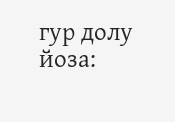гур долу йоза: